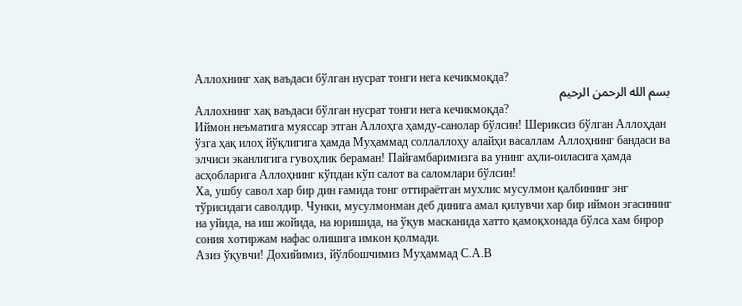Аллохнинг хақ ваъдаси бўлган нусрат тонги нега кечикмоқда?
بسم الله الرحمن الرحيم
Аллохнинг хақ ваъдаси бўлган нусрат тонги нега кечикмоқда?
Иймон неъматига муяссар этган Аллоҳга ҳамду-санолар бўлсин! Шериксиз бўлган Аллоҳдан ўзга ҳақ илоҳ йўқлигига ҳамда Муҳаммад соллаллоҳу алайҳи васаллам Аллоҳнинг бандаси ва элчиси эканлигига гувоҳлик бераман! Пайғамбаримизга ва унинг аҳли-оиласига ҳамда асҳобларига Аллоҳнинг кўпдан кўп салот ва саломлари бўлсин!
Ха, ушбу савол хар бир дин ғамида тонг оттираётган мухлис мусулмон қалбининг энг тўрисидаги саволдир. Чунки, мусулмонман деб динига амал қилувчи хар бир иймон эгасининг на уйида, на иш жойида, на юришида, на ўқув масканида хатто қамоқхонада бўлса хам бирор сония хотиржам нафас олишига имкон қолмади.
Азиз ўқувчи! Дохийимиз, йўлбошчимиз Муҳаммад С.А.В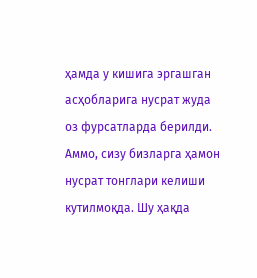ҳамда у кишига эргашган асҳобларига нусрат жуда оз фурсатларда берилди. Аммо, сизу бизларга ҳамон нусрат тонглари келиши кутилмоқда. Шу ҳақда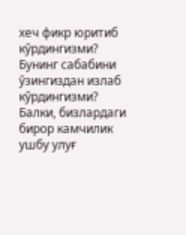хеч фикр юритиб кўрдингизми? Бунинг сабабини ўзингиздан излаб кўрдингизми? Балки, бизлардаги бирор камчилик ушбу улуғ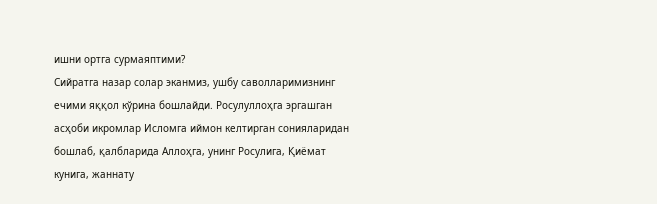ишни ортга сурмаяптими?
Сийратга назар солар эканмиз, ушбу саволларимизнинг ечими яққол кўрина бошлайди. Росулуллоҳга эргашган асҳоби икромлар Исломга иймон келтирган сонияларидан бошлаб, қалбларида Аллоҳга, унинг Росулига, Қиёмат кунига, жаннату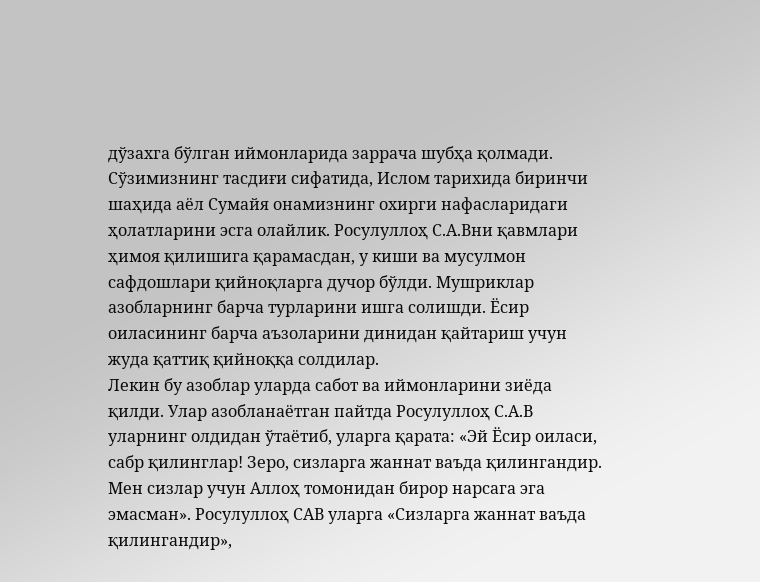дўзахга бўлган иймонларида заррача шубҳа қолмади.
Сўзимизнинг тасдиғи сифатида, Ислом тарихида биринчи шаҳида аёл Сумайя онамизнинг охирги нафасларидаги ҳолатларини эсга олайлик. Росулуллоҳ С.А.Вни қавмлари ҳимоя қилишига қарамасдан, у киши ва мусулмон сафдошлари қийноқларга дучор бўлди. Мушриклар азобларнинг барча турларини ишга солишди. Ёсир оиласининг барча аъзоларини динидан қайтариш учун жуда қаттиқ қийноққа солдилар.
Лекин бу азоблар уларда сабот ва иймонларини зиёда қилди. Улар азобланаётган пайтда Росулуллоҳ С.А.В уларнинг олдидан ўтаётиб, уларга қарата: «Эй Ёсир оиласи, сабр қилинглар! Зеро, сизларга жаннат ваъда қилингандир. Мен сизлар учун Аллоҳ томонидан бирор нарсага эга эмасман». Росулуллоҳ САВ уларга «Сизларга жаннат ваъда қилингандир»,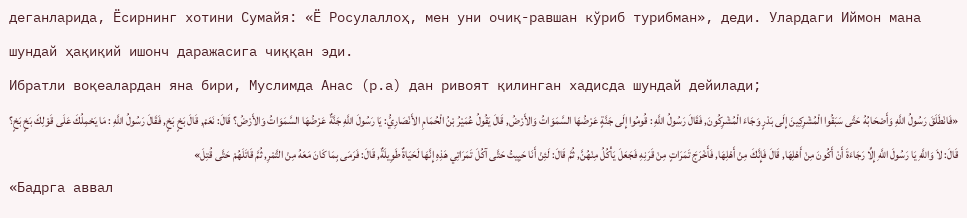деганларида, Ёсирнинг хотини Сумайя: «Ё Росулаллоҳ, мен уни очиқ-равшан кўриб турибман», деди. Улардаги Иймон мана шундай ҳақиқий ишонч даражасига чиққан эди.
Ибратли воқеалардан яна бири, Муслимда Анас (р.а) дан ривоят қилинган хадисда шундай дейилади;
«فَانْطَلَقَ رَسُولُ اللَّهِ وَأَصْحَابُهُ حَتَّى سَبَقُوا الْمُشْرِكِينَ إِلَى بَدْرٍ وَجَاءَ الْمُشْرِكُونَ, فَقَالَ رَسُولُ اللَّهِ : قُومُوا إِلَى جَنَّةٍ عَرْضُهَا السَّمَوَاتُ وَالأَرْضُ, قَالَ يَقُولُ عُمَيْرُ بْنُ الْحُمَامِ الأَنْصَارِيُّ: يَا رَسُولَ اللَّهِ جَنَّةٌ عَرْضُهَا السَّمَوَاتُ وَالأَرْضُ؟ قَالَ: نَعَمْ, قَالَ بَخٍ بَخٍ, فَقَالَ رَسُولُ اللَّهِ : مَا يَحْمِلُكَ عَلَى قَوْلِكَ بَخٍ بَخٍ؟ قَالَ: لاَ وَاللَّهِ يَا رَسُولَ اللَّهِ إِلِّا رَجَاءَةَ أَنْ أَكُونَ مِنْ أَهْلِهَا, قَالَ فَإِنَّكَ مِنْ أَهْلِهَا, فَأَخْرَجَ تَمَرَاتٍ مِنْ قَرَنِهِ فَجَعَلَ يَأْكُلُ مِنْهُنَّ, ثُمَّ قَالَ: لَئِنْ أَنَا حَيِيتُ حَتَّى آكُلَ تَمَرَاتِي هَذِهِ إِنَّهَا لَحَيَاةٌ طَوِيلَةٌ, قَالَ: فَرَمَى بِمَا كَانَ مَعَهُ مِنْ التَّمْرِ, ثُمَّ قَاتَلَهُمْ حَتَّى قُتِلَ»
«Бадрга аввал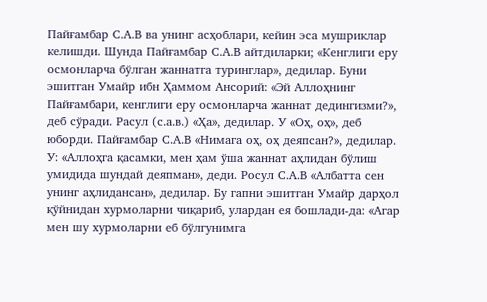Пайғамбар С.А.В ва унинг асҳоблари, кейин эса мушриклар келишди. Шунда Пайғамбар С.А.В айтдиларки; «Кенглиги еру осмонларча бўлган жаннатга туринглар», дедилар. Буни эшитган Умайр ибн Ҳаммом Ансорий: «Эй Аллоҳнинг Пайғамбари, кенглиги еру осмонларча жаннат дедингизми?», деб сўради. Расул (с.а.в.) «Ҳа», дедилар. У «Оҳ, оҳ», деб юборди. Пайғамбар С.А.В «Нимага оҳ, оҳ деяпсан?», дедилар. У: «Аллоҳга қасамки, мен ҳам ўша жаннат аҳлидан бўлиш умидида шундай деяпман», деди. Росул С.А.В «Албатта сен унинг аҳлидансан», дедилар. Бу гапни эшитган Умайр дарҳол қўйнидан хурмоларни чиқариб, улардан ея бошлади-да: «Агар мен шу хурмоларни еб бўлгунимга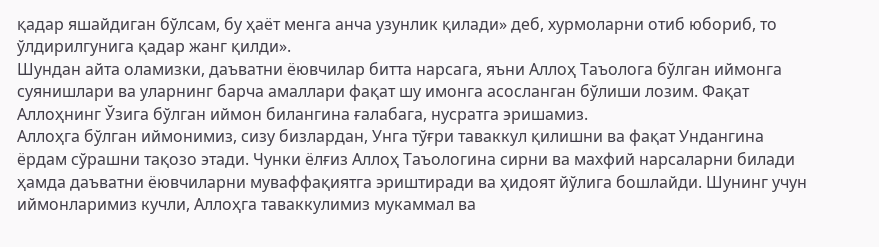қадар яшайдиган бўлсам, бу ҳаёт менга анча узунлик қилади» деб, хурмоларни отиб юбориб, то ўлдирилгунига қадар жанг қилди».
Шундан айта оламизки, даъватни ёювчилар битта нарсага, яъни Аллоҳ Таъолога бўлган иймонга суянишлари ва уларнинг барча амаллари фақат шу имонга асосланган бўлиши лозим. Фақат Аллоҳнинг Ўзига бўлган иймон билангина ғалабага, нусратга эришамиз.
Аллоҳга бўлган иймонимиз, сизу бизлардан, Унга тўғри таваккул қилишни ва фақат Ундангина ёрдам сўрашни тақозо этади. Чунки ёлғиз Аллоҳ Таъологина сирни ва махфий нарсаларни билади ҳамда даъватни ёювчиларни муваффақиятга эриштиради ва ҳидоят йўлига бошлайди. Шунинг учун иймонларимиз кучли, Аллоҳга таваккулимиз мукаммал ва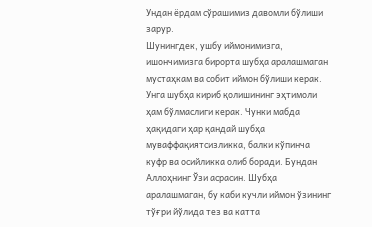Ундан ёрдам сўрашимиз давомли бўлиши зарур.
Шунингдек, ушбу иймонимизга, ишончимизга бирорта шубҳа аралашмаган мустаҳкам ва собит иймон бўлиши керак. Унга шубҳа кириб қолишининг эҳтимоли ҳам бўлмаслиги керак. Чунки мабда ҳақидаги ҳар қандай шубҳа муваффақиятсизликка, балки кўпинча куфр ва осийликка олиб боради. Бундан Аллоҳнинг Ўзи асрасин. Шубҳа аралашмаган, бу каби кучли иймон ўзининг тўғри йўлида тез ва катта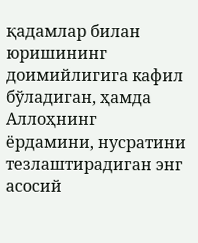қадамлар билан юришининг доимийлигига кафил бўладиган, ҳамда Аллоҳнинг ёрдамини, нусратини тезлаштирадиган энг асосий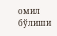омил бўлиши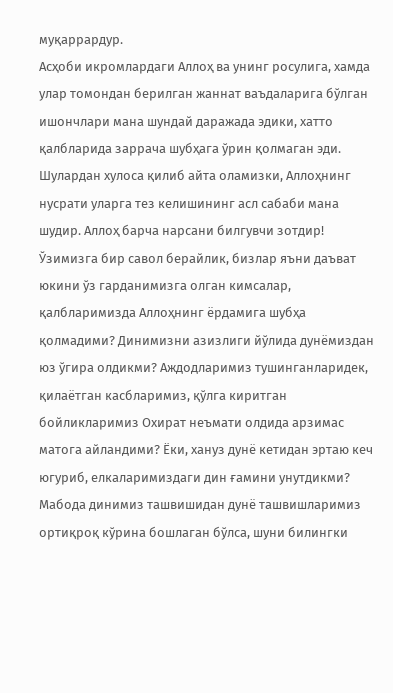муқаррардур.
Асҳоби икромлардаги Аллоҳ ва унинг росулига, хамда улар томондан берилган жаннат ваъдаларига бўлган ишончлари мана шундай даражада эдики, хатто қалбларида заррача шубҳага ўрин қолмаган эди. Шулардан хулоса қилиб айта оламизки, Аллоҳнинг нусрати уларга тез келишининг асл сабаби мана шудир. Аллоҳ барча нарсани билгувчи зотдир!
Ўзимизга бир савол берайлик, бизлар яъни даъват юкини ўз гарданимизга олган кимсалар, қалбларимизда Аллоҳнинг ёрдамига шубҳа қолмадими? Динимизни азизлиги йўлида дунёмиздан юз ўгира олдикми? Аждодларимиз тушинганларидек, қилаётган касбларимиз, қўлга киритган бойликларимиз Охират неъмати олдида арзимас матога айландими? Ёки, хануз дунё кетидан эртаю кеч югуриб, елкаларимиздаги дин ғамини унутдикми? Мабода динимиз ташвишидан дунё ташвишларимиз ортиқроқ кўрина бошлаган бўлса, шуни билингки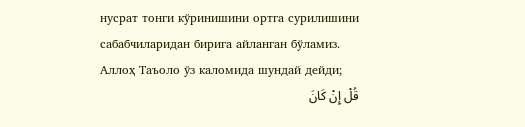нусрат тонги кўринишини ортга сурилишини сабабчиларидан бирига айланган бўламиз.
Аллоҳ Таъоло ўз каломида шундай дейди;
قُلْ إِنْ كَانَ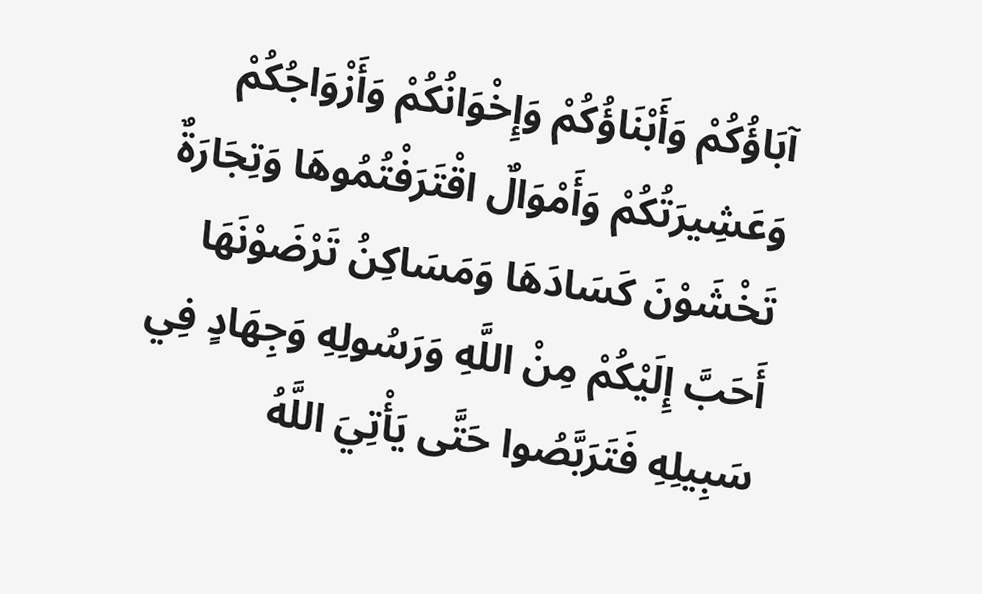آبَاؤُكُمْ وَأَبْنَاؤُكُمْ وَإِخْوَانُكُمْ وَأَزْوَاجُكُمْ وَعَشِيرَتُكُمْ وَأَمْوَالٌ اقْتَرَفْتُمُوهَا وَتِجَارَةٌ تَخْشَوْنَ كَسَادَهَا وَمَسَاكِنُ تَرْضَوْنَهَا أَحَبَّ إِلَيْكُمْ مِنْ اللَّهِ وَرَسُولِهِ وَجِهَادٍ فِي سَبِيلِهِ فَتَرَبَّصُوا حَتَّى يَأْتِيَ اللَّهُ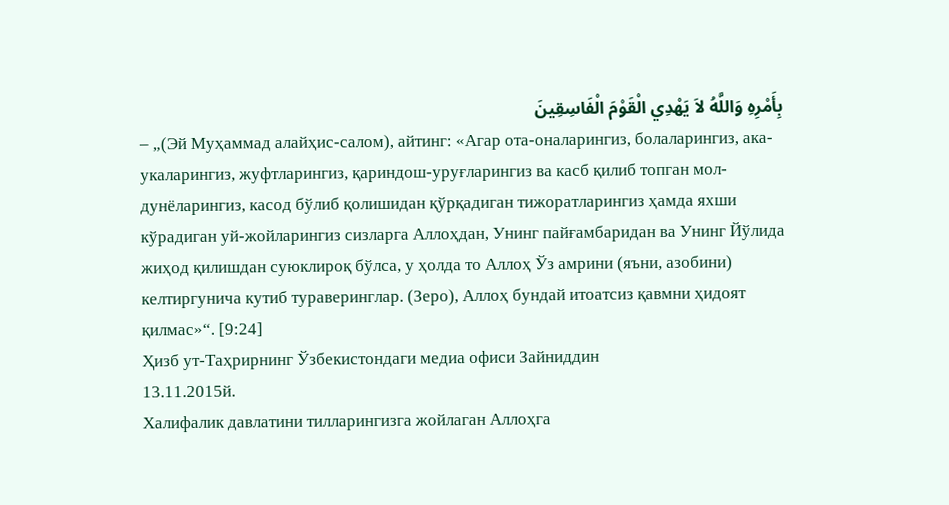بِأَمْرِهِ وَاللَّهُ لاَ يَهْدِي الْقَوْمَ الْفَاسِقِينَ
– „(Эй Муҳаммад алайҳис-салом), айтинг: «Агар ота-оналарингиз, болаларингиз, ака-укаларингиз, жуфтларингиз, қариндош-уруғларингиз ва касб қилиб топган мол-дунёларингиз, касод бўлиб қолишидан қўрқадиган тижоратларингиз ҳамда яхши кўрадиган уй-жойларингиз сизларга Аллоҳдан, Унинг пайғамбаридан ва Унинг Йўлида жиҳод қилишдан суюклироқ бўлса, у ҳолда то Аллоҳ Ўз амрини (яъни, азобини) келтиргунича кутиб тураверинглар. (Зеро), Аллоҳ бундай итоатсиз қавмни ҳидоят қилмас»“. [9:24]
Ҳизб ут-Таҳрирнинг Ўзбекистондаги медиа офиси Зайниддин
13.11.2015й.
Халифалик давлатини тилларингизга жойлаган Аллоҳга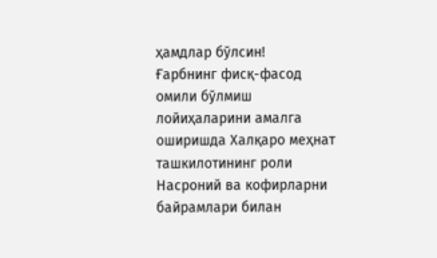ҳамдлар бўлсин!
Ғарбнинг фисқ-фасод омили бўлмиш лойиҳаларини амалга оширишда Халқаро меҳнат ташкилотининг роли
Насроний ва кофирларни байрамлари билан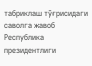табриклаш тўғрисидаги саволга жавоб
Республика президентлиги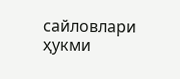сайловлари ҳукми